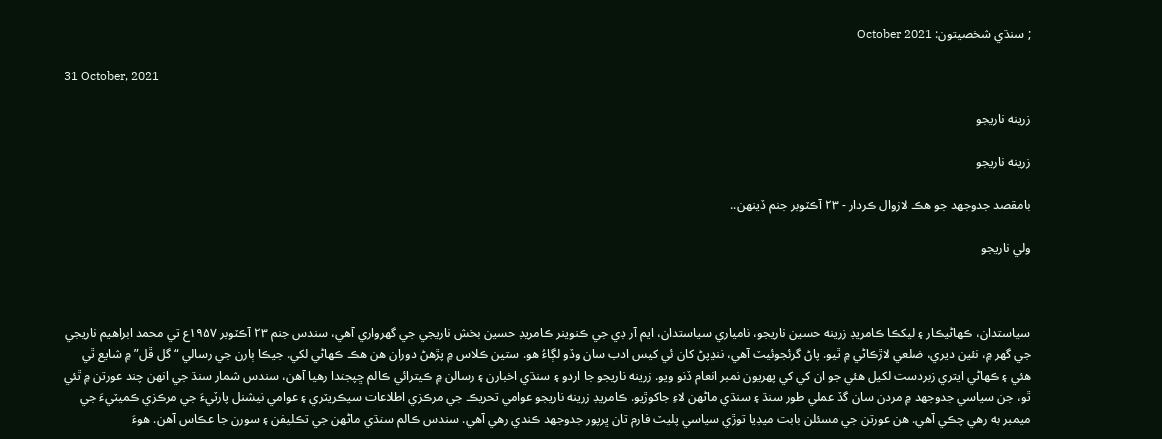; سنڌي شخصيتون: October 2021

31 October, 2021

زرينه ناريجو

زرينه ناريجو

بامقصد جدوجهد جو هڪ لازوال ڪردار - ۲۳ آڪٽوبر جنم ڏينهن..

ولي ناريجو



سياستدان، ڪهاڻيڪار ۽ ليکڪا ڪامريڊ زرينه حسين ناريجو، نامياري سياستدان، ايم آر ڊي جي ڪنوينر ڪامريڊ حسين بخش ناريجي جي گهرواري آهي، سندس جنم ۲۳ آڪٽوبر ۱۹۵۷ع تي محمد ابراهيم ناريجي جي گهر ۾، نئين ديري، ضلعي لاڙڪاڻي ۾ ٿيو. پاڻ گرئجوئيٽ آهي، ننڍپڻ کان ئي کيس ادب سان وڏو لڳاءُ هو. ستين ڪلاس ۾ پڙهڻ دوران هن هڪ ڪهاڻي لکي. جيڪا ٻارن جي رسالي “گل ڦل” ۾ شايع ٿي هئي ۽ ڪهاڻي ايتري زبردست لکيل هئي جو ان کي کي پهريون نمبر انعام ڏنو ويو. زرينه ناريجو جا اردو ۽ سنڌي اخبارن ۽ رسالن ۾ ڪيترائي ڪالم ڇپجندا رهيا آهن، سندس شمار سنڌ جي انهن چند عورتن ۾ ٿئي ٿو، جن سياسي جدوجهد ۾ مردن سان گڏ عملي طور سنڌ ۽ سنڌي ماڻهن لاءِ جاکوڙيو. ڪامريڊ زرينه ناريجو عوامي تحريڪ جي مرڪزي اطلاعات سيڪريٽري ۽ عوامي نيشنل پارٽيءَ جي مرڪزي ڪميٽيءَ جي ميمبر به رهي چڪي آهي. هن عورتن جي مسئلن بابت ميڊيا توڙي سياسي پليٽ فارم تان ڀرپور جدوجهد ڪندي رهي آهي. سندس ڪالم سنڌي ماڻهن جي تڪليفن ۽ سورن جا عڪاس آهن. هوءَ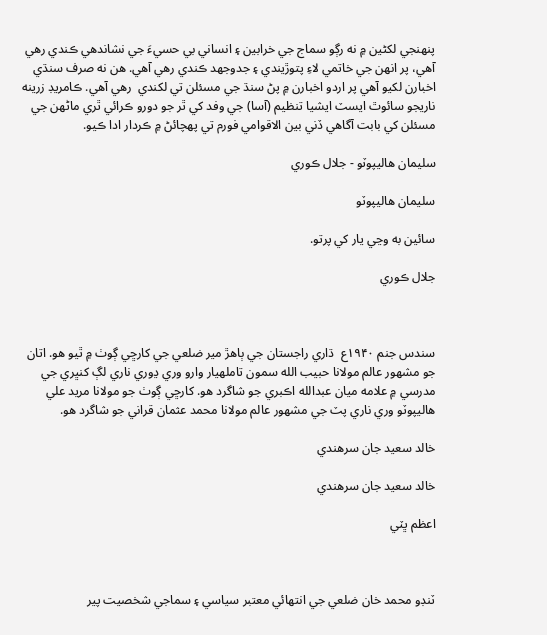پنهنجي لکڻين ۾ نه رڳو سماج جي خرابين ۽ انساني بي حسيءَ جي نشاندهي ڪندي رهي آهي، پر انهن جي خاتمي لاءِ پتوڙيندي ۽ جدوجهد ڪندي رهي آهي. هن نه صرف سنڌي اخبارن لکيو آهي پر اردو اخبارن ۾ پڻ سنڌ جي مسئلن تي لکندي  رهي آهي. ڪامريڊ زرينه ناريجو سائوٿ ايسٽ ايشيا تنظيم (آسا) جي وفد کي ٿر جو دورو ڪرائي ٿري ماڻهن جي مسئلن کي بابت آگاهي ڏني بين الاقوامي فورم تي پهچائڻ ۾ ڪردار ادا ڪيو.

سليمان هاليپوٽو - جلال ڪوري

سليمان هاليپوٽو

سائين به وڃي يار کي پرتو.

جلال ڪوري



سندس جنم ۱۹۴۰ع  ڌاري راجستان جي ٻاهڙ مير ضلعي جي کارڇي ڳوٺ ۾ ٿيو هو. اتان جو مشھور عالم مولانا حبيب الله سمون تاملهيار وارو وري ڍوري ناري لڳ کنڀري جي مدرسي ۾ علامه ميان عبدالله اڪبري جو شاگرد هو. کارڇي ڳوٺ جو مولانا مريد علي هاليپوٽو وري ناري پٽ جي مشھور عالم مولانا محمد عثمان قراني جو شاگرد هو.

خالد سعيد جان سرهندي

خالد سعيد جان سرهندي

اعظم ڀٽي



ٽنڊو محمد خان ضلعي جي انتهائي معتبر سياسي ۽ سماجي شخصيت پير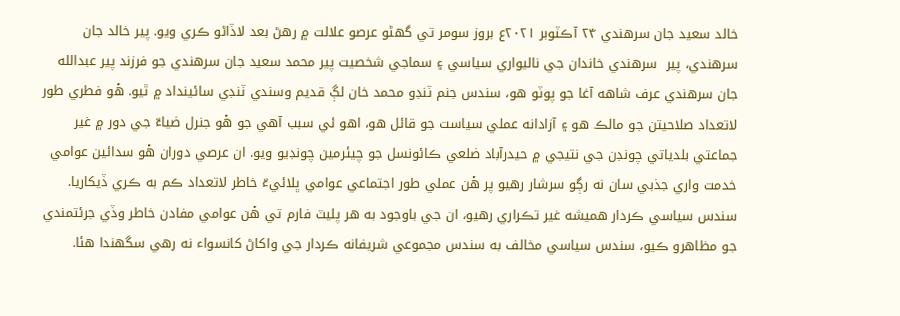خالد سعيد جان سرهندي ۲۴ آڪٽوبر ۲۰۲۱ع بروز سومر تي گهڻو عرصو علالت ۾ رهڻ بعد لاڏاڻو ڪري ويو. پير خالد جان سرهندي، پير  سرهندي خاندان جي ناليواري سياسي ۽ سماجي شخصيت پير محمد سعيد جان سرهندي جو فرزند پير عبدالله جان سرهندي عرف شاهه آغا جو پوٽو هو، سندس جنم ٽنڊو محمد خان لڳ قديم وسندي ٽنڊي سائينداد ۾ ٿيو. هۡو فطري طور لاتعداد صلاحيتن جو مالڪ هو ۽ آزادانه عملي سياست جو قائل هو، اهو ئي سبب آهي جو هۡو جنرل ضياءّ جي دور ۾ غير جماعتي بلدياتي چونڊن جي نتيجي ۾ حيدرآباد ضلعي ڪائونسل جو چيئرمين چونڊيو ويو. ان عرصي دوران هۡو سدائين عوامي خدمت واري جذبي سان نه رڳو سرشار رهيو پر هۡن عملي طور اجتماعي عوامي ڀلائيءّ خاطر لاتعداد ڪم به ڪري ڏيکاريا. سندس سياسي ڪردار هميشه غير تڪراري رهيو، ان جي باوجود به هر پليٽ فارم تي هۡن عوامي مفادن خاطر وڏي جرئتمندي جو مظاهرو ڪيو، سندس سياسي مخالف به سندس مجموعي شريفانه ڪردار جي واکاڻ کانسواء نه رهي سگهندا هئا.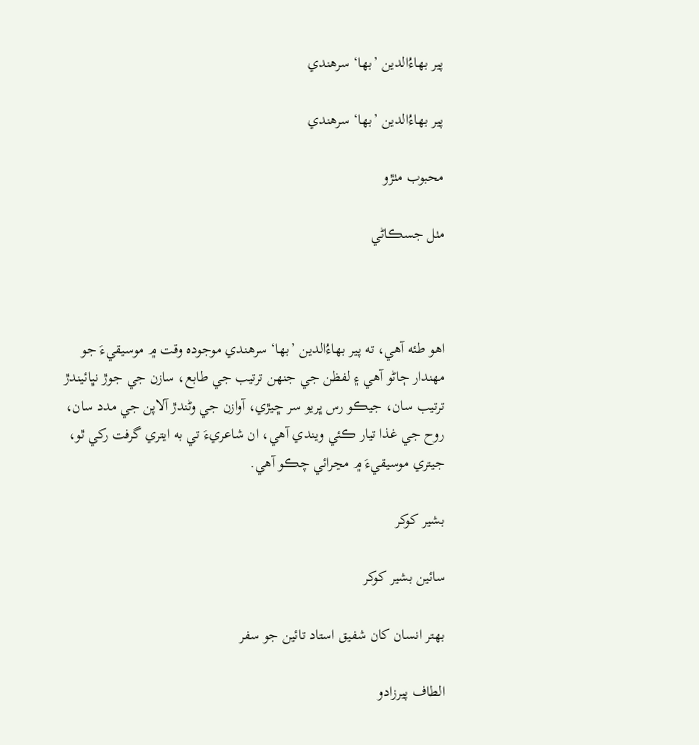پير بھاءُالدين ’بھا‘ سرھندي

پير بھاءُالدين ’بھا‘ سرھندي

محبوب مٺڙو

مٺل جسڪاڻي



اھو طئه آھي، ته پير بھاءُالدين ’بھا‘ سرھندي موجوده وقت ۾ موسيقيءَ جو مھندار ڄاڻو آھي ۽ لفظن جي جنھن ترتيب جي طابع، سازن جي جوڙ نڀائيندڙ ترتيب سان، جيڪو رس ڀريو سر ڇيڙي، آوازن جي وڻندڙ آلاپن جي مدد سان، روح جي غذا تيار ڪئي ويندي آھي، ان شاعريءَ تي به ايتري گرفت رکي ٿو، جيتري موسيقيءَ ۾ مڃرائي چڪو آھي.

بشير کوکر

سائين بشير کوکر

بھتر انسان کان شفيق استاد تائين جو سفر

الطاف پيرزادو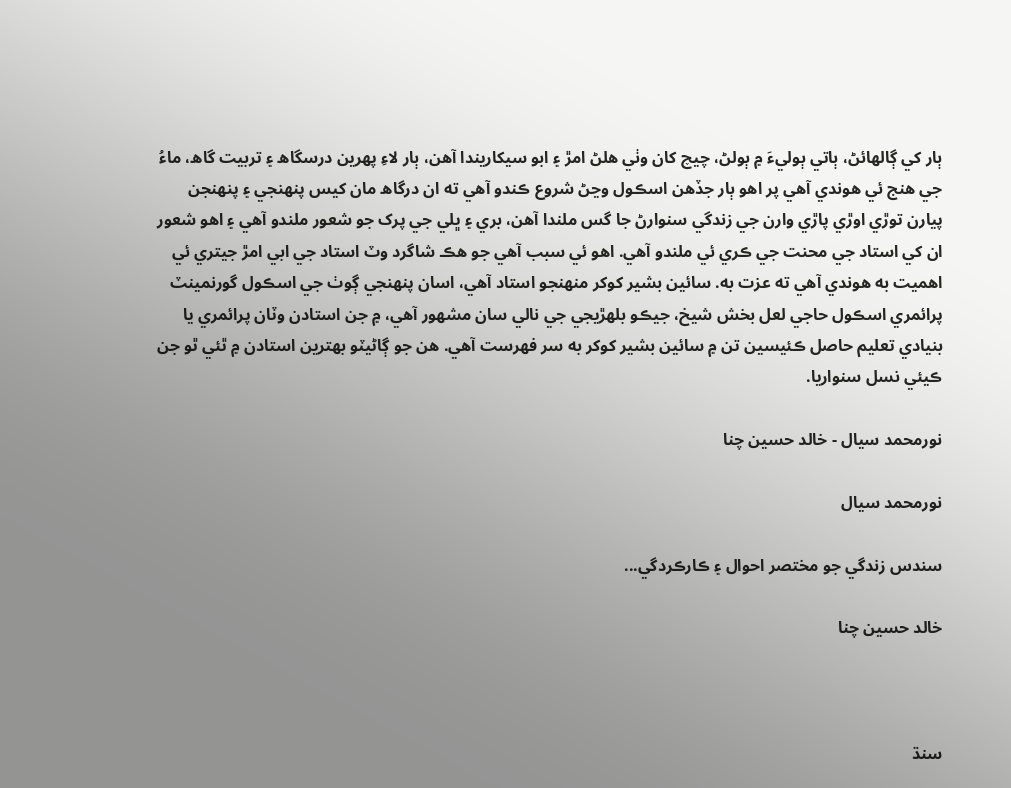ٻار کي ڳالھائڻ، ٻاتي ٻوليءَ ۾ ٻولڻ، چيچ کان وٺي ھلڻ امڙ ۽ ابو سيکاريندا آھن، ٻار لاءِ پھرين درسگاھ ۽ تربيت گاھ، ماءُ جي ھنج ئي ھوندي آھي پر اھو ٻار جڏھن اسڪول وڃڻ شروع ڪندو آھي ته ان درگاھ مان کيس پنھنجي ۽ پنھنجن پيارن توڙي اوڙي پاڙي وارن جي زندگي سنوارڻ جا گس ملندا آھن، بري ۽ ڀلي جي پرک جو شعور ملندو آھي ۽ اھو شعور ان کي استاد جي محنت جي ڪري ئي ملندو آھي. اھو ئي سبب آھي جو ھڪ شاگرد وٽ استاد جي ابي امڙ جيتري ئي اھميت به ھوندي آھي ته عزت به. سائين بشير کوکر منھنجو استاد آھي، اسان پنھنجي ڳوٺ جي اسڪول گورنمينٽ پرائمري اسڪول حاجي لعل بخش شيخ، جيڪو بلھڙيجي جي نالي سان مشھور آھي، ۾ جن استادن وٽان پرائمري يا بنيادي تعليم حاصل ڪئيسين تن ۾ سائين بشير کوکر به سر فھرست آھي. ھن جو ڳاڻيٽو بھترين استادن ۾ ٿئي ٿو جن ڪيئي نسل سنواريا.

نورمحمد سيال - خالد حسين چنا

نورمحمد سيال

سندس زندگي جو مختصر احوال ۽ ڪارڪردگي...

خالد حسين چنا



سنڌ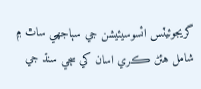گريجوئيٽس ائسوسيئيشن جي سٻاجهي ساٿ ۾ شامل هئڻ ڪري اسان کي سڄي سنڌ جي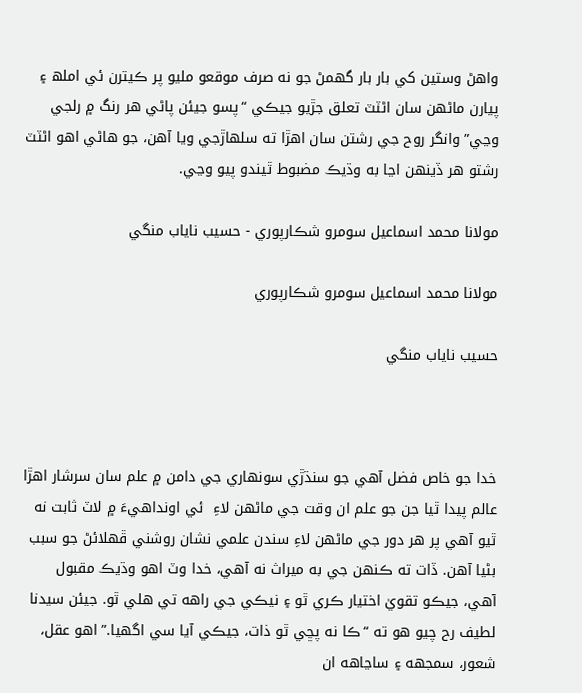واهڻ وستين کي بار بار گهمڻ جو نه صرف موقعو مليو پر ڪيترن ئي املھ ۽ پيارن ماڻهن سان اڻٽٽ تعلق جڙيو جيڪي “پسو جيئن پاڻي هر رنگ ۾ رلجي وڃي” وانگر روح جي رشتن سان اهڙا ته سلهاڙجي ويا آھن، جو هاڻي اهو اڻٽٽ رشتو هر ڏينهن اڃا به وڌيڪ مضبوط ٿيندو پيو وڃي.

مولانا محمد اسماعيل سومرو شڪارپوري - حسيب ناياب منگي

مولانا محمد اسماعيل سومرو شڪارپوري

حسيب ناياب منگي



خدا جو خاص فضل آهي جو سنڌڙي سونهاري جي دامن ۾ علم سان سرشار اهڙا عالم پيدا ٿيا جن جو علم ان وقت جي ماڻهن لاءِ  ئي اونداهيءَ ۾ لاٽ ثابت نه ٿيو آهي پر هر دور جي ماڻهن لاءِ سندن علمي نشان روشني ڦهلائڻ جو سبب بڻيا آهن. ڏات ته ڪنهن جي به ميراث نه آهي، خدا وٽ اهو وڌيڪ مقبول آهي، جيڪو تقويٰ اختيار ڪري ٿو ۽ نيڪي جي راهه تي هلي ٿو. جيئن سيدنا لطيف رح چيو هو ته “ڪا نه پڇي ٿو ذات، جيڪي آيا سي اگهيا.” اهو عقل، شعور، سمجهه ۽ ساڃاهه ان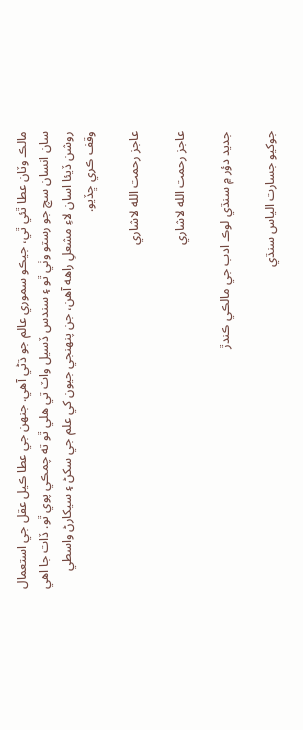مالڪ وٽان عطا ٿئي ٿي، جيڪو سموري عالم جو ڌڻي آهي. جنهن جي عطا ڪيل عقل جي استعمال سان انسان سچ جو رستو وٺي ٿو ۽ سندس ڏسيل واٽ تي هلي ٿو ته چمڪي پوي ٿو. ڏات جا اهي روشن ڏيئا اسان لاءِ مشعلِ راهه آهن، جن پنهنجي جيون کي علم جي سکڻ ۽ سيکارڻ واسطي وقف ڪري ڇڏيو.

عاجز رحمت الله لاشاري

عاجز رحمت الله لاشاري

جديد دؤر ۾ سنڌي لوڪ ادب جي مالڪي ڪندڙ

جوکيو جسارت الياس سنڌي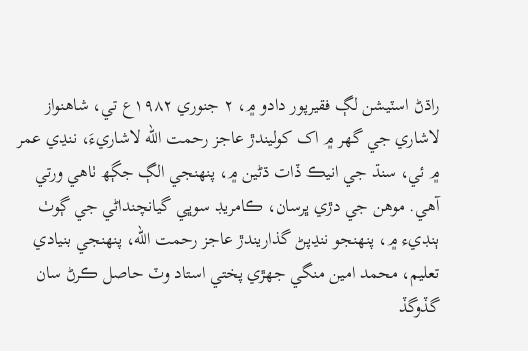راڌڻ اسٽيشن لڳ فقيرپور دادو ۾، ۲ جنوري ۱۹۸۲ع تي، شاهنواز لاشاري جي گھر ۾ اک کوليندڙ عاجز رحمت الله لاشاريءَ، ننڍي عمر ۾ ئي، سنڌ جي انيڪ ڏات ڌڻين ۾، پنھنجي الڳ جڳھ ٺاھي ورتي آھي. موهن جي دڙي ڀرسان، ڪامريڊ سوڀي گيانچنداڻي جي ڳوٺ ٻنڊيء ۾، پنھنجو ننڍپڻ گذاريندڙ عاجز رحمت الله، پنھنجي بنيادي تعليم، محمد امين منگي جھڙي پختي استاد وٽ حاصل ڪرڻ سان گڏوگڏ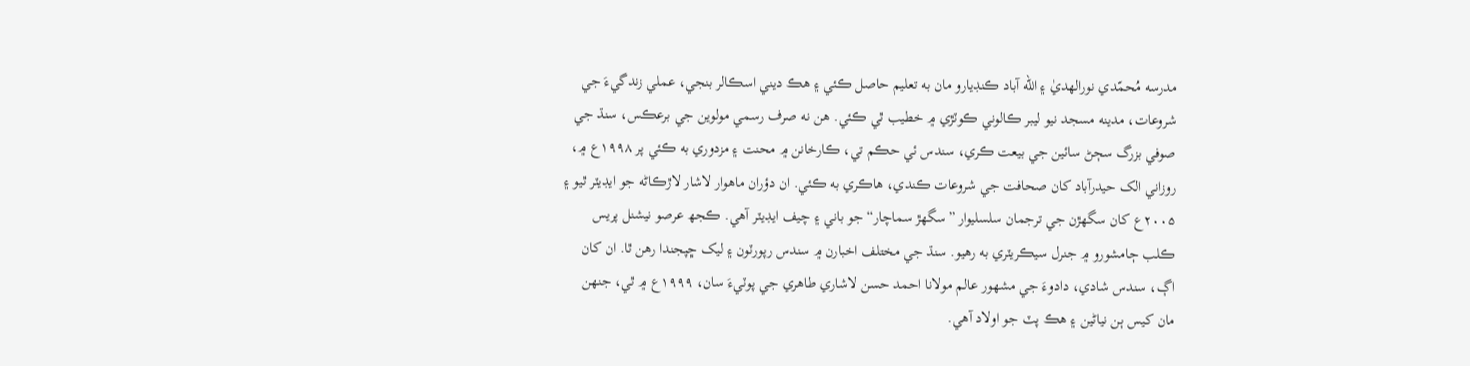مدرسه مُحمّدي نورالهديٰ ۽ الله آباد ڪنڊيارو مان به تعليم حاصل ڪئي ۽ ھڪ ديني اسڪالر بنجي، عملي زندگيءَ جي شروعات، مدينه مسجد نيو ليبر ڪالوني ڪوٽڙي ۾ خطيب ٿي ڪئي. ھن نه صرف رسمي مولوين جي برعڪس، سنڌ جي صوفي بزرگ سڄڻ سائين جي بيعت ڪري، سندس ئي حڪم تي، ڪارخانن ۾ محنت ۽ مزدوري به ڪئي پر ۱۹۹۸ع ۾، روزاني الک حيدرآباد کان صحافت جي شروعات ڪندي، ھاڪري به ڪئي. ان دؤران ماهوار لاشار لاڙڪاڻه جو ايڊيٽر ٿيو ۽ ۲۰۰۵ع کان سگهڙن جي ترجمان سلسليوار ”سگهڙ سماچار“ جو باني ۽ چيف ايڊيٽر آھي. ڪجھ عرصو نيشنل پريس ڪلب ڄامشورو ۾ جنرل سيڪريٽري به رھيو. سنڌ جي مختلف اخبارن ۾ سندس رپورٽون ۽ ليک ڇپجندا رھن ٿا. ان کان اڳ، سندس شادي، دادوءَ جي مشھور عالم مولانا احمد حسن لاشاري طاهري جي پوٽيءَ سان، ۱۹۹۹ع ۾ ٿي، جنھن مان کيس ٻن نياڻين ۽ هڪ پٽ جو اولاد آھي.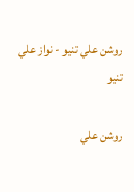روشن علي تنيو - نواز علي تنيو

روشن علي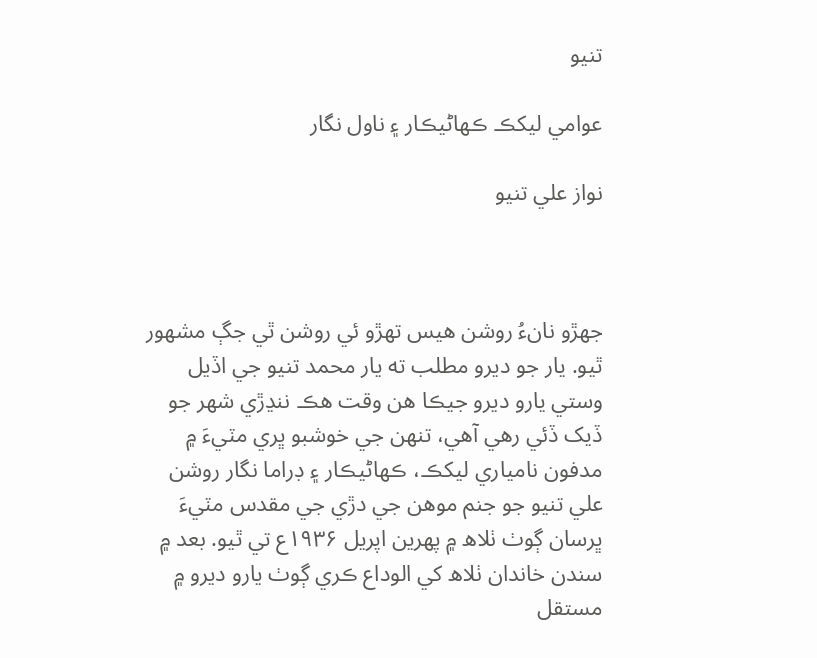تنيو

عوامي ليکڪ ڪھاڻيڪار ۽ ناول نگار

نواز علي تنيو



جھڙو نانءُ روشن ھيس تھڙو ئي روشن ٿي جڳ مشھور ٿيو. يار جو ديرو مطلب ته يار محمد تنيو جي اڏيل وستي يارو ديرو جيڪا ھن وقت ھڪ ننڍڙي شھر جو ڏيک ڏئي رهي آهي، تنھن جي خوشبو ڀري مٽيءَ ۾ مدفون نامياري ليکڪ، ڪهاڻيڪار ۽ ڊراما نگار روشن علي تنيو جو جنم موھن جي دڙي جي مقدس مٽيءَ ڀرسان ڳوٺ ٺلاھ ۾ پهرين اپريل ۱۹۳۶ع تي ٿيو. بعد ۾ سندن خاندان ٺلاھ کي الوداع ڪري ڳوٺ يارو ديرو ۾ مستقل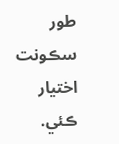طور سڪونت اختيار ڪئي.